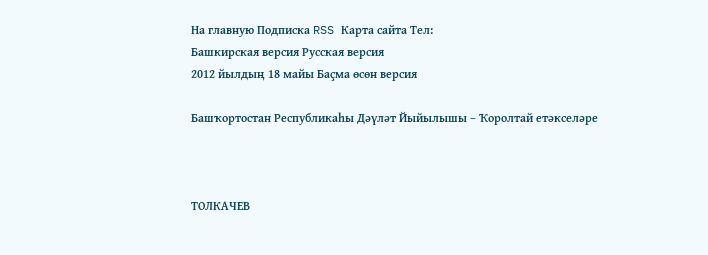На главную Подписка RSS Карта сайта Тел:
Башкирская версия Русская версия
2012 йылдың 18 майы Баҫма өсөн версия

Башҡортостан Республикаһы Дәүләт Йыйылышы – Ҡоролтай етәкселәре



ТОЛКАЧЕВ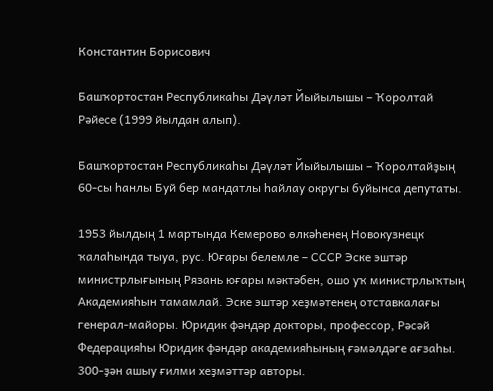Константин Борисович

Башҡортостан Республикаһы Дәүләт Йыйылышы – Ҡоролтай Рәйесе (1999 йылдан алып).

Башҡортостан Республикаһы Дәүләт Йыйылышы – Ҡоролтайҙың 60-сы һанлы Буй бер мандатлы һайлау округы буйынса депутаты.

1953 йылдың 1 мартында Кемерово өлкәһенең Новокузнецк ҡалаһында тыуа, рус. Юғары белемле – СССР Эске эштәр министрлығының Рязань юғары мәктәбен, ошо уҡ министрлыҡтың Академияһын тамамлай. Эске эштәр хеҙмәтенең отставкалағы генерал-майоры. Юридик фәндәр докторы, профессор, Рәсәй Федерацияһы Юридик фәндәр академияһының ғәмәлдәге ағзаһы. 300-ҙән ашыу ғилми хеҙмәттәр авторы.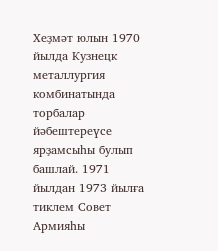Хеҙмәт юлын 1970 йылда Кузнецк металлургия комбинатында торбалар йәбештереүсе ярҙамсыһы булып башлай. 1971 йылдан 1973 йылға тиклем Совет Армияһы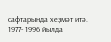сафтарында хеҙмәт итә. 1977- 1996 йылда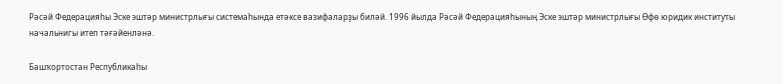Рәсәй Федерацияһы Эске эштәр министрлығы системаһында етәксе вазифаларҙы биләй. 1996 йылда Рәсәй Федерацияһының Эске эштәр министрлығы Өфө юридик институты начальнигы итеп тәғәйенләнә.

Башҡортостан Республикаһы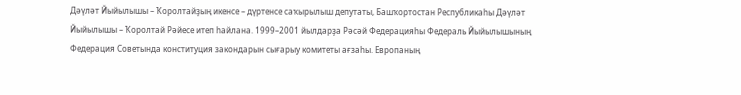Дәүләт Йыйылышы – Ҡоролтайҙың икенсе – дүртенсе саҡырылыш депутаты, Башҡортостан Республикаһы Дәүләт Йыйылышы – Ҡоролтай Рәйесе итеп һайлана. 1999–2001 йылдарҙа Рәсәй Федерацияһы Федераль Йыйылышының Федерация Советында конституция закондарын сығарыу комитеты ағзаһы. Европаның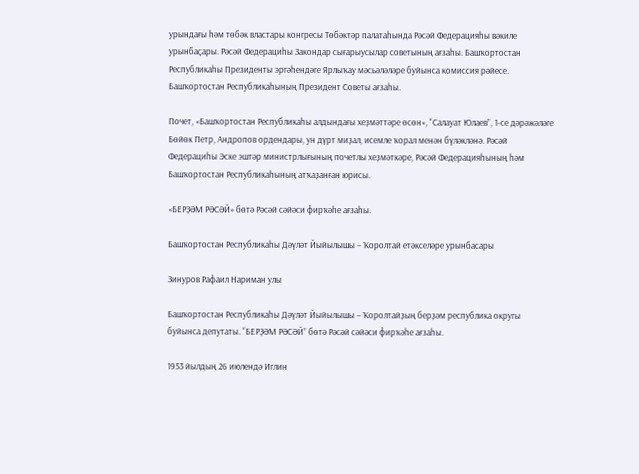урындағы һәм төбәк властары конгресы Төбәктәр палатаһында Рәсәй Федерацияһы вәкиле урынбаҫары. Рәсәй Федерациһы Закондар сығарыусылар советының ағзаһы. Башҡортостан Республикаһы Президенты эргәһендәге Ярлыҡау мәсьәләләре буйынса комиссия рәйесе. Башҡортостан Республикаһының Президент Советы ағзаһы.

Почет, «Башҡортостан Республикаһы алдындағы хеҙмәттәре өсөн», “Салауат Юлаев”, 1-се дәрәжәләге Бөйөк Петр, Андропов ордендары, ун дүрт миҙал, исемле ҡорал менән бүләкләнә. Рәсәй Федерациһы Эске эштәр министрлығының почетлы хеҙмәткәре, Рәсәй Федерацияһының һәм Башҡортостан Республикаһының атҡаҙанған юрисы.

«БЕРҘӘМ РӘСӘЙ» бөтә Рәсәй сәйәси фирҡәһе ағзаһы.

Башҡортостан Республикаһы Дәүләт Йыйылышы – Ҡоролтай етәкселәре урынбасары

Зинуров Рафаил Нариман улы

Башҡортостан Республикаһы Дәүләт Йыйылышы – Ҡоролтайҙың берҙәм республика округы буйынса депутаты. “БЕРҘӘМ РӘСӘЙ” бөтә Рәсәй сәйәси фирҡәһе ағзаһы.

1953 йылдың 26 июлендә Иглин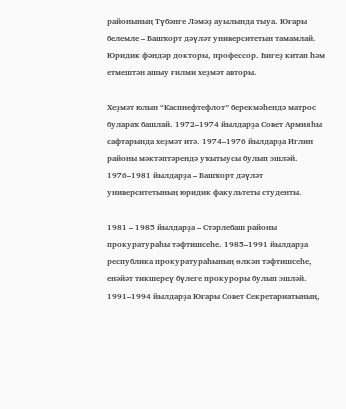районының Түбәнге Ләмәҙ ауылында тыуа. Юғары белемле – Башҡорт дәүләт университетын тамамлай. Юридик фәндәр докторы, профессор. Һигеҙ китап һәм етмештән ашыу ғилми хеҙмәт авторы.

Хеҙмәт юлын “Каспнефтефлот” берекмәһендә матрос булараҡ башлай. 1972–1974 йылдарҙа Совет Армияһы сафтарында хеҙмәт итә. 1974–1976 йылдарҙа Иглин районы мәктәптәрендә уҡытыусы булып эшләй. 1976–1981 йылдарҙа – Башҡорт дәүләт университетының юридик факультеты студенты.

1981 – 1985 йылдарҙа – Стәрлебаш районы прокуратураһы тәфтишсеһе. 1985–1991 йылдарҙа республика прокуратураһының өлкән тәфтишсеһе, енәйәт тикшереү бүлеге прокуроры булып эшләй. 1991–1994 йылдарҙа Юғары Совет Секретариатының,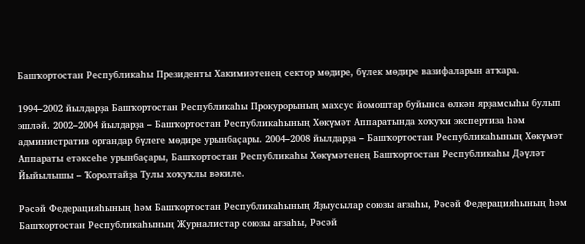Башҡортостан Республикаһы Президенты Хакимиәтенең сектор мөдире, бүлек мөдире вазифаларын атҡара.

1994–2002 йылдарҙа Башҡортостан Республикаһы Прокурорының махсус йомоштар буйынса өлкән ярҙамсыһы булып эшләй. 2002–2004 йылдарҙа – Башҡортостан Республикаһының Хөкүмәт Аппаратында хоҡуҡи экспертиза һәм административ органдар бүлеге мөдире урынбаҫары. 2004–2008 йылдарҙа – Башҡортостан Республикаһының Хөкүмәт Аппараты етәксеһе урынбаҫары, Башҡортостан Республикаһы Хөкүмәтенең Башҡортостан Республикаһы Дәүләт Йыйылышы – Ҡоролтайҙа Тулы хоҡуҡлы вәкиле.

Рәсәй Федерацияһының һәм Башҡортостан Республикаһының Яҙыусылар союзы ағзаһы, Рәсәй Федерацияһының һәм Башҡортостан Республикаһының Журналистар союзы ағзаһы, Рәсәй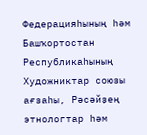Федерацияһының һәм Башҡортостан Республикаһының Художниктар союзы ағзаһы, Рәсәйҙең этнологтар һәм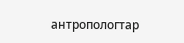антропологтар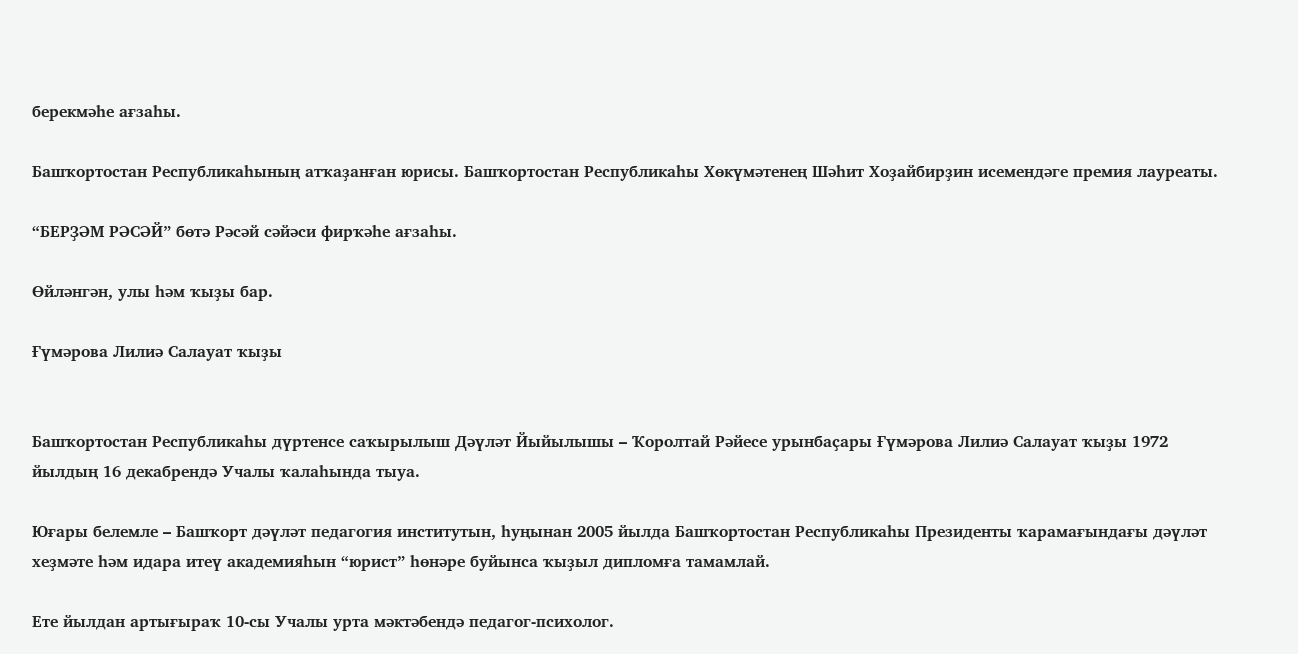берекмәһе ағзаһы.

Башҡортостан Республикаһының атҡаҙанған юрисы. Башҡортостан Республикаһы Хөкүмәтенең Шәһит Хоҙайбирҙин исемендәге премия лауреаты.

“БЕРҘӘМ РӘСӘЙ” бөтә Рәсәй сәйәси фирҡәһе ағзаһы.

Өйләнгән, улы һәм ҡыҙы бар.

Ғүмәрова Лилиә Салауат ҡыҙы


Башҡортостан Республикаһы дүртенсе саҡырылыш Дәүләт Йыйылышы – Ҡоролтай Рәйесе урынбаҫары Ғүмәрова Лилиә Салауат ҡыҙы 1972 йылдың 16 декабрендә Учалы ҡалаһында тыуа.

Юғары белемле – Башҡорт дәүләт педагогия институтын, һуңынан 2005 йылда Башҡортостан Республикаһы Президенты ҡарамағындағы дәүләт хеҙмәте һәм идара итеү академияһын “юрист” һөнәре буйынса ҡыҙыл дипломға тамамлай.

Ете йылдан артығыраҡ 10-сы Учалы урта мәктәбендә педагог-психолог.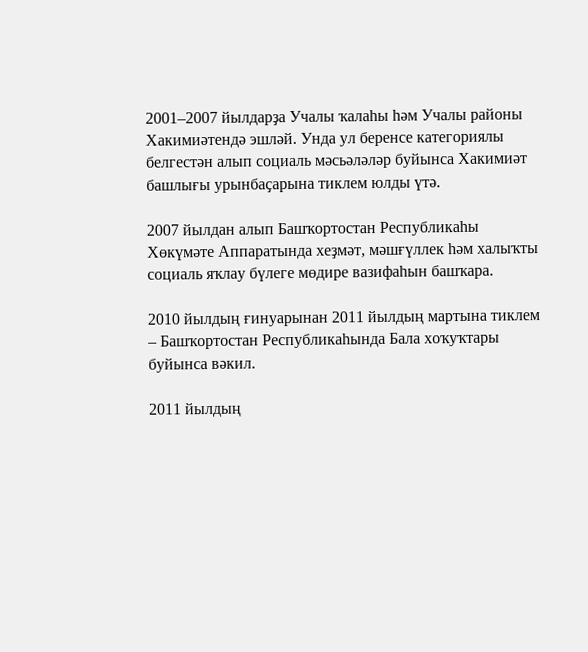2001–2007 йылдарҙа Учалы ҡалаһы һәм Учалы районы Хакимиәтендә эшләй. Унда ул беренсе категориялы белгестән алып социаль мәсьәләләр буйынса Хакимиәт башлығы урынбаҫарына тиклем юлды үтә.

2007 йылдан алып Башҡортостан Республикаһы Хөкүмәте Аппаратында хеҙмәт, мәшғүллек һәм халыҡты социаль яҡлау бүлеге мөдире вазифаһын башҡара.

2010 йылдың ғинуарынан 2011 йылдың мартына тиклем – Башҡортостан Республикаһында Бала хоҡуҡтары буйынса вәкил.

2011 йылдың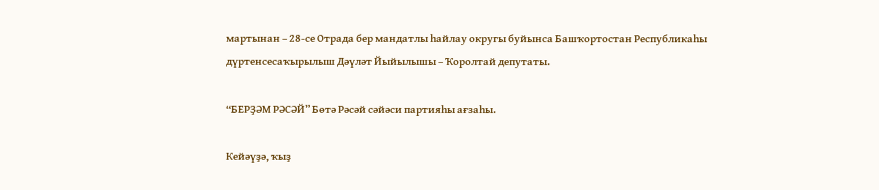мартынан – 28-се Отрада бер мандатлы һайлау округы буйынса Башҡортостан Республикаһы дүртенсесаҡырылыш Дәүләт Йыйылышы – Ҡоролтай депутаты.

“БЕРҘӘМ РӘСӘЙ” Бөтә Рәсәй сәйәси партияһы ағзаһы.

Кейәүҙә, ҡыҙ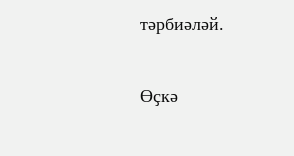тәрбиәләй.

Өҫкә